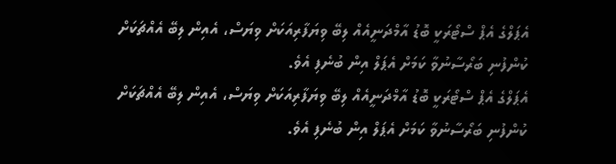އެޕަލްގެ އެޕް ސްޓޯރަކީ ބޮޑު އާމްދަނީއެއް ލިބޭ ވިޔަފާރިއަކަށް ވިޔަސް، އެއިން ލިބޭ އެއްޗަކަށް ކުންފުނި ބަރޯސާނުވާ ކަމަށް އެޕަލް އިން ބުނެފި އެވެ.
އެޕަލްގެ އެޕް ސްޓޯރަކީ ބޮޑު އާމްދަނީއެއް ލިބޭ ވިޔަފާރިއަކަށް ވިޔަސް، އެއިން ލިބޭ އެއްޗަކަށް ކުންފުނި ބަރޯސާނުވާ ކަމަށް އެޕަލް އިން ބުނެފި އެވެ.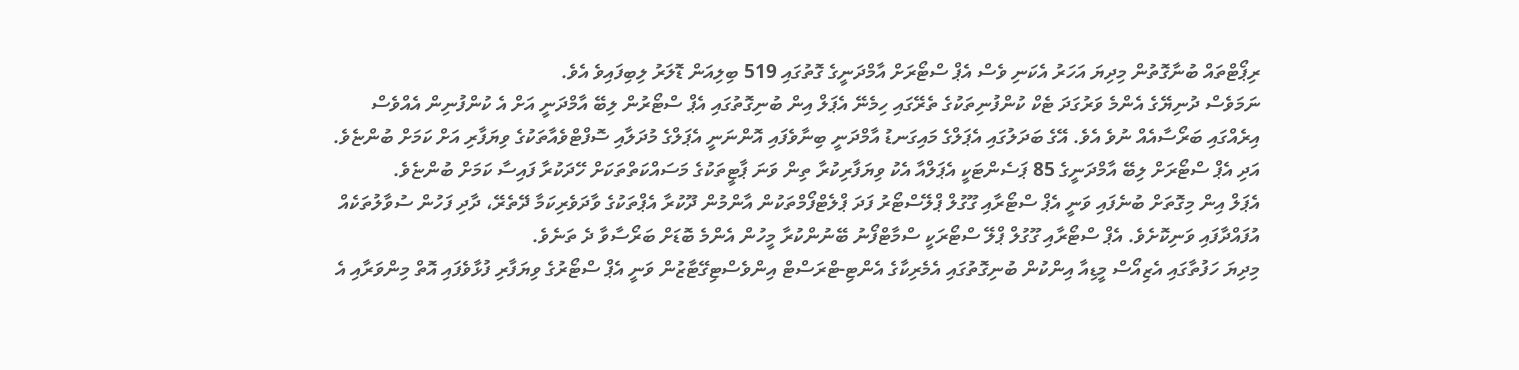ރިޕޯޓްތައް ބުނާގޮތުން މިދިޔަ އަހަރު އެކަނި ވެސް އެޕް ސްޓޯރަށް އާމްދަނީގެ ގޮތުގައި 519 ބިލިއަން ޑޮލަރު ލިބިފައިވެ އެވެ.
ނަމަވެސް ދުނިޔޭގެ އެންމެ ވަރުގަދަ ޓެކް ކުންފުނިތަކުގެ ތެރޭގައި ހިމެނޭ އެޕަލް އިން ބުނިގޮތުގައި އެޕް ސްޓޯރުން ލިބޭ އާމްދަނީ އަށް އެ ކުންފުނިން އެއްވެސް އިރެއްގައި ބަރޯސާއެއް ނުވެ އެވެ. އޭގެ ބަދަލުގައި އެޕަލްގެ މައިގަނޑު އާމްދަނީ ބިނާވެފައި އޮންނަނީ އެޕަލްގެ މުދަލާއި ސޮފްޓްވެއާތަކުގެ ވިޔަފާރި އަށް ކަމަށް ބުންޏެވެ. އަދި އެޕް ސްޓޯރަށް ލިބޭ އާމްދަނީގެ 85 ޕަސެންޓަކީ އެޕަލްއާ އެކު ވިޔަފާރިކުރާ ތިން ވަނަ ޕާޓީތަކުގެ މަސައްކަތްތަކަށް ހޭދަކުރާ ފައިސާ ކަމަށް ބުންޏެވެ.
އެޕަލް އިން މިގޮތަށް ބުނެފައި ވަނީ އެޕް ސްޓޯރާއި ގޫގުލް ޕްލޭސްޓޯރު ފަދަ ޕްލެޓްފޯމްތަކުން އާންމުން ދޫކުރާ އެޕްތަކުގެ ވާދަވެރިކަމާ ދޭތެރޭ، ދާދި ފަހުން ސުވާލުތަކެއް އުފައްދާފައި ވަނިކޮށެވެ. އެޕް ސްޓޯރާއި ގޫގުލް ޕްލޭ ސްޓޯރަކީ ސްމާޓްފޯނު ބޭނުންކުރާ މީހުން އެންމެ ބޮޑަށް ބަރޯސާވާ ދެ ތަނެވެ.
މިދިޔަ ހަފުތާގައި އެޒިއޯސް މީޑިއާ އިންކުން ބުނިގޮތުގައި އެމެރިކާގެ އެންޓި-ޓްރަސްޓް އިންވެސްޓިގޭޓާޒުން ވަނީ އެޕް ސްޓޯރުގެ ވިޔަފާރި ފުޅާވެފައި އޮތް މިންވަރާއި އެ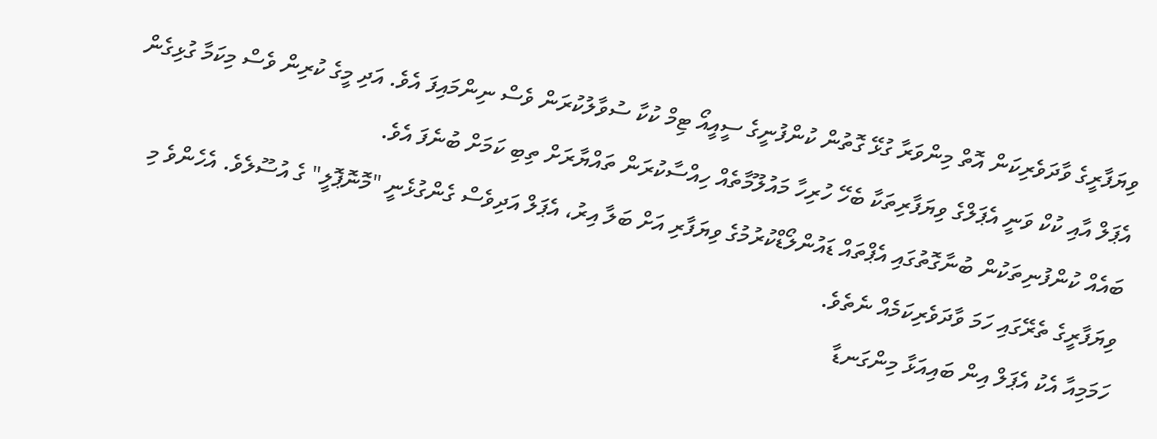ވިޔަފާރީގެ ވާދަވެރިކަން އޮތް މިންވަރާ ގުޅޭ ގޮތުން ކުންފުނީގެ ސީއީއޯ ޓިމް ކުކާ ސުވާލުކުރަން ވެސް ނިންމައިފަ އެވެ. އަދި މީގެ ކުރިން ވެސް މިކަމާ ގުޅިގެން އެޕަލް އާއި ކުކް ވަނީ އެޕަލްގެ ވިޔަފާރިތަކާ ބެހޭ ހުރިހާ މައުލޫމާތެއް ހިއްސާކުރަން ތައްޔާރަށް ތިބި ކަމަށް ބުނެފަ އެވެ.
ބައެއް ކުންފުނިތަކުން ބުނާގޮތުގައި އެޕްތައް ޑައުންލޯޑްކުރުމުގެ ވިޔަފާރި އަށް ބަލާ އިރު، އެޕަލް އަދިވެސް ގެންގުޅެނީ "މޮނޮޕޮލީ" ގެ އުސޫލެވެ. އެހެންވެ މި ވިޔަފާރީގެ ތެރޭގައި ހަމަ ވާދަވެރިކަމެއް ނެތެވެ.
ހަމަމިއާ އެކު އެޕަލް އިން ބައިއަޅާ މިންގަނޑާ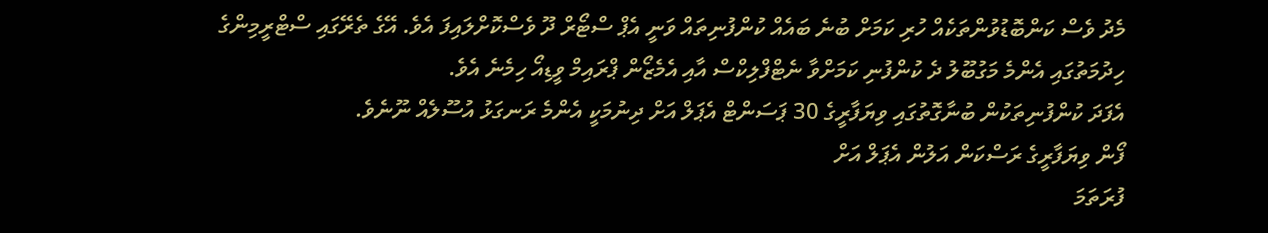މެދު ވެސް ކަންބޮޑުވުންތަކެއް ހުރި ކަމަށް ބުނެ ބައެއް ކުންފުނިތައް ވަނީ އެޕް ސްޓޯރް ދޫ ވެސްކޮށްލައިފަ އެވެ. އޭގެ ތެރޭގައި ސްޓްރީމިންގެ ހިދުމަތުގައި އެންމެ މަގުބޫލު ދެ ކުންފުނި ކަމަށްވާ ނެޓްފްލިކްސް އާއި އެމެޒޯން ޕްރައިމް ވީޑިއޯ ހިމެނެ އެވެ.
އެފަދަ ކުންފުނިތަކުން ބުނާގޮތުގައި ވިޔަފާރީގެ 30 ޕަސަންޓް އެޕަލް އަށް ދިނުމަކީ އެންމެ ރަނގަޅު އުސޫލެއް ނޫނެވެ.
ފޯން ވިޔަފާރީގެ ރަސްކަން އަލުން އެޕަލް އަށް
ފުރަތަމަ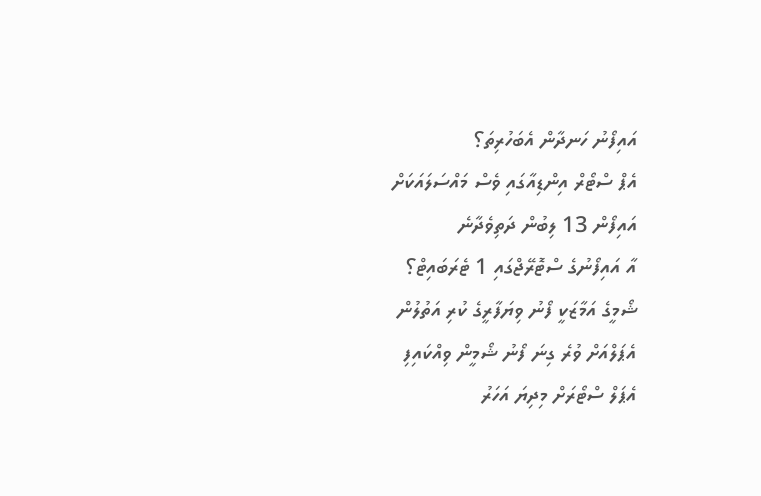އައިފޯނު ހަނދާން އެބަހުރިތަ؟
އެޕް ސްޓޯރް އިންޑިއާގައި ވެސް މައްސަލައަކަށް
އައިފޯން 13 ލިބުން ދަތިވެދާނެ
އާ އައިފޯނުގެ ސްޓޮރޭޖްގައި 1 ޓެރަބައިޓް؟
ޝޯމީގެ އަމާޒަކީ ފޯނު ވިޔަފާރީގެ ކުރި އަތުލުން
އެޕަލްއަށް ވުރެ ގިނަ ފޯނު ޝޯމީން ވިއްކައިފި
އެޕަލް ސްޓޯރަށް މިދިޔަ އަހަރު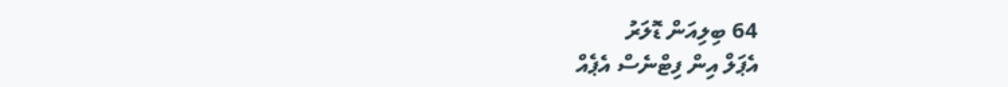64 ބިލިއަން ޑޮލަރު
އެޕަލް އިން ފިޓްނެސް އެޕެއް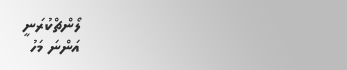ލޯންޗްކުރަނީ
އަންނަ މަހު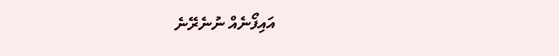އައިފޯނެއް ނުނެރޭނެ